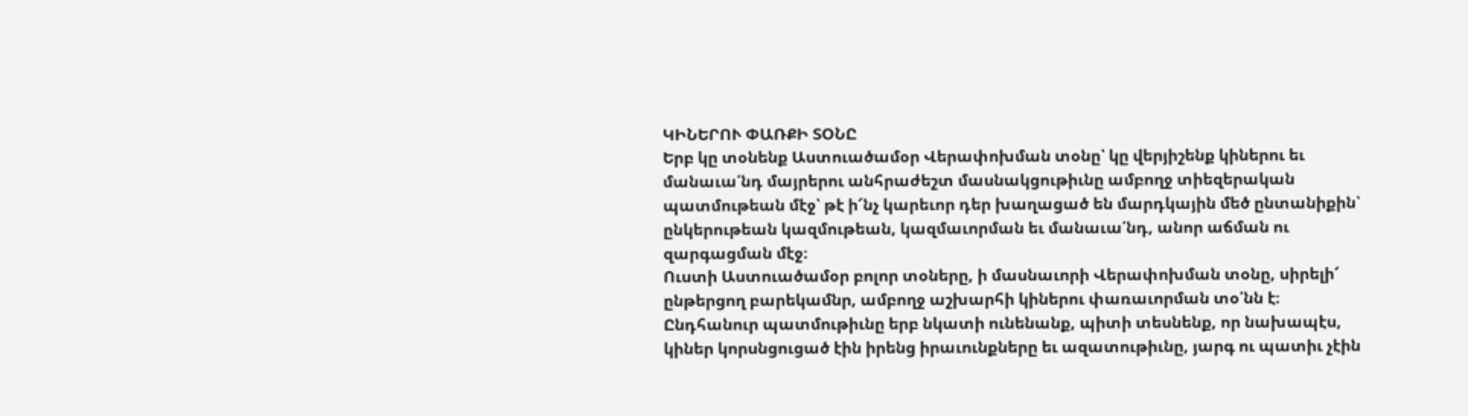ԿԻՆԵՐՈՒ ՓԱՌՔԻ ՏՕՆԸ
Երբ կը տօնենք Աստուածամօր Վերափոխման տօնը՝ կը վերյիշենք կիներու եւ մանաւա՛նդ մայրերու անհրաժեշտ մասնակցութիւնը ամբողջ տիեզերական պատմութեան մէջ՝ թէ ի՜նչ կարեւոր դեր խաղացած են մարդկային մեծ ընտանիքին՝ ընկերութեան կազմութեան, կազմաւորման եւ մանաւա՛նդ, անոր աճման ու զարգացման մէջ։
Ուստի Աստուածամօր բոլոր տօները, ի մասնաւորի Վերափոխման տօնը, սիրելի՜ ընթերցող բարեկամնր, ամբողջ աշխարհի կիներու փառաւորման տօ՛նն է։
Ընդհանուր պատմութիւնը երբ նկատի ունենանք, պիտի տեսնենք, որ նախապէս, կիներ կորսնցուցած էին իրենց իրաւունքները եւ ազատութիւնը, յարգ ու պատիւ չէին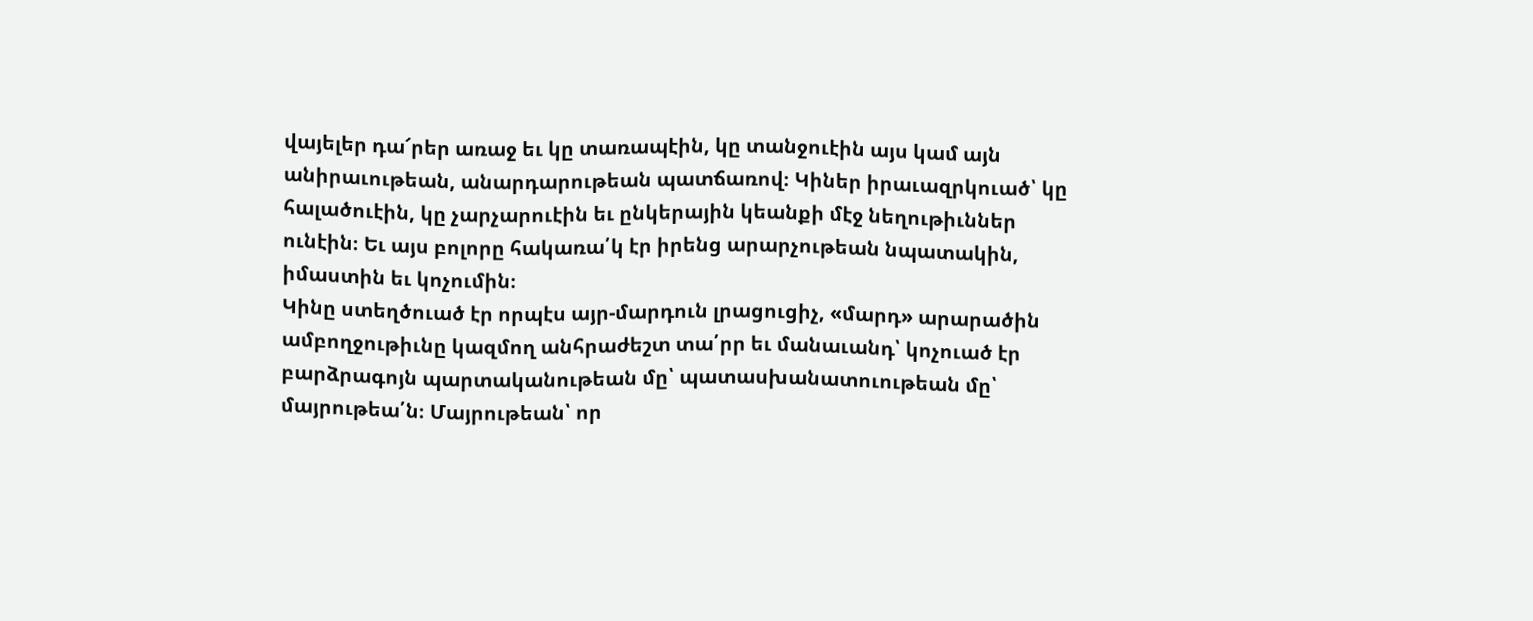վայելեր դա՜րեր առաջ եւ կը տառապէին, կը տանջուէին այս կամ այն անիրաւութեան, անարդարութեան պատճառով։ Կիներ իրաւազրկուած՝ կը հալածուէին, կը չարչարուէին եւ ընկերային կեանքի մէջ նեղութիւններ ունէին։ Եւ այս բոլորը հակառա՛կ էր իրենց արարչութեան նպատակին, իմաստին եւ կոչումին։
Կինը ստեղծուած էր որպէս այր-մարդուն լրացուցիչ, «մարդ» արարածին ամբողջութիւնը կազմող անհրաժեշտ տա՛րր եւ մանաւանդ՝ կոչուած էր բարձրագոյն պարտականութեան մը՝ պատասխանատուութեան մը՝ մայրութեա՛ն։ Մայրութեան՝ որ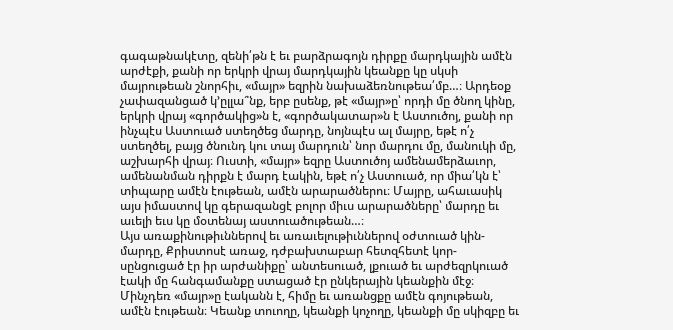գագաթնակէտը, զենի՛թն է եւ բարձրագոյն դիրքը մարդկային ամէն արժէքի, քանի որ երկրի վրայ մարդկային կեանքը կը սկսի մայրութեան շնորհիւ, «մայր» եզրին նախաձեռնութեա՛մբ…։ Արդեօք չափազանցած կ՚ըլլա՞նք, երբ ըսենք, թէ «մայր»ը՝ որդի մը ծնող կինը, երկրի վրայ «գործակից»ն է, «գործակատար»ն է Աստուծոյ, քանի որ ինչպէս Աստուած ստեղծեց մարդը, նոյնպէս ալ մայրը, եթէ ո՛չ ստեղծել, բայց ծնունդ կու տայ մարդուն՝ նոր մարդու մը, մանուկի մը, աշխարհի վրայ։ Ուստի, «մայր» եզրը Աստուծոյ ամենամերձաւոր, ամենանման դիրքն է մարդ էակին, եթէ ո՛չ Աստուած, որ միա՛կն է՝ տիպարը ամէն էութեան, ամէն արարածներու։ Մայրը, ահաւասիկ այս իմաստով կը գերազանցէ բոլոր միւս արարածները՝ մարդը եւ աւելի եւս կը մօտենայ աստուածութեան…։
Այս առաքինութիւններով եւ առաւելութիւններով օժտուած կին-մարդը, Քրիստոսէ առաջ, դժբախտաբար հետզհետէ կոր-սընցուցած էր իր արժանիքը՝ անտեսուած, լքուած եւ արժեզրկուած էակի մը հանգամանքը ստացած էր ընկերային կեանքին մէջ։ Մինչդեռ «մայր»ը էականն է, հիմը եւ առանցքը ամէն գոյութեան, ամէն էութեան։ Կեանք տուողը, կեանքի կոչողը, կեանքի մը սկիզբը եւ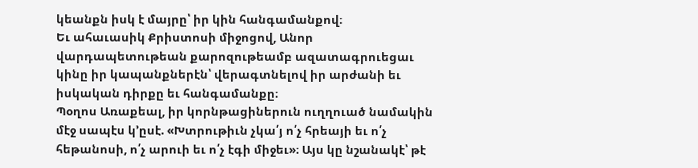կեանքն իսկ է մայրը՝ իր կին հանգամանքով։
Եւ ահաւասիկ Քրիստոսի միջոցով, Անոր վարդապետութեան քարոզութեամբ ազատագրուեցաւ կինը իր կապանքներէն՝ վերագտնելով իր արժանի եւ իսկական դիրքը եւ հանգամանքը։
Պօղոս Առաքեալ, իր կորնթացիներուն ուղղուած նամակին մէջ սապէս կ՚ըսէ. «Խտրութիւն չկա՛յ ո՛չ հրեայի եւ ո՛չ հեթանոսի, ո՛չ արուի եւ ո՛չ էգի միջեւ»։ Այս կը նշանակէ՝ թէ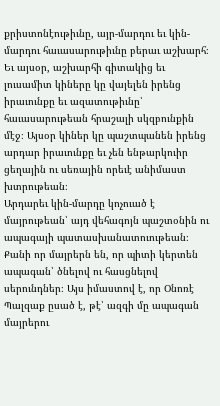քրիստոնէութիւնը, այր-մարդու եւ կին-մարդու հաւասարութիւնը բերաւ աշխարհ։ Եւ այսօր, աշխարհի գիտակից եւ լուսամիտ կիները կը վայելեն իրենց իրաւունքը եւ ազատութիւնը՝ հաւասարութեան հրաշալի սկզբունքին մէջ։ Այսօր կիներ կը պաշտպանեն իրենց արդար իրաւունքը եւ չեն ենթարկուիր ցեղային ու սեռային որեւէ անիմաստ խտրութեան։
Արդարեւ կին-մարդը կոչուած է մայրութեան՝ այդ վեհագոյն պաշտօնին ու ապագայի պատասխանատուութեան։ Քանի որ մայրերն են, որ պիտի կերտեն ապագան՝ ծնելով ու հասցնելով սերունդներ։ Այս իմաստով է, որ Օնոռէ Պալզաք ըսած է, թէ՝ ազգի մը ապագան մայրերու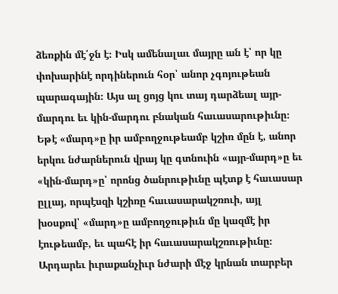ձեռքին մէ՛ջն է։ Իսկ ամենալաւ մայրը ան է՝ որ կը փոխարինէ որդիներուն հօր՝ անոր չգոյութեան պարագային։ Այս ալ ցոյց կու տայ դարձեալ այր-մարդու եւ կին-մարդու բնական հաւասարութիւնը։
Եթէ «մարդ»ը իր ամբողջութեամբ կշիռ մըն է, անոր երկու նժարներուն վրայ կը գտնուին «այր-մարդ»ը եւ «կին-մարդ»ը՝ որոնց ծանրութիւնը պէտք է հաւասար ըլլայ, որպէսզի կշիռը հաւասարակշռուի, այլ խօսքով՝ «մարդ»ը ամբողջութիւն մը կազմէ իր էութեամբ, եւ պահէ իր հաւասարակշռութիւնը։ Արդարեւ իւրաքանչիւր նժարի մէջ կրնան տարբեր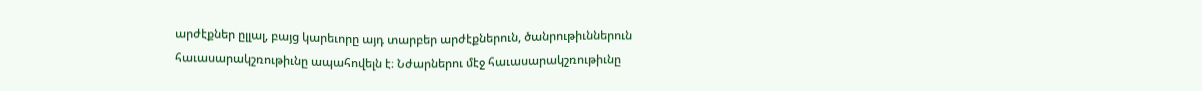արժէքներ ըլլալ, բայց կարեւորը այդ տարբեր արժէքներուն, ծանրութիւններուն հաւասարակշռութիւնը ապահովելն է։ Նժարներու մէջ հաւասարակշռութիւնը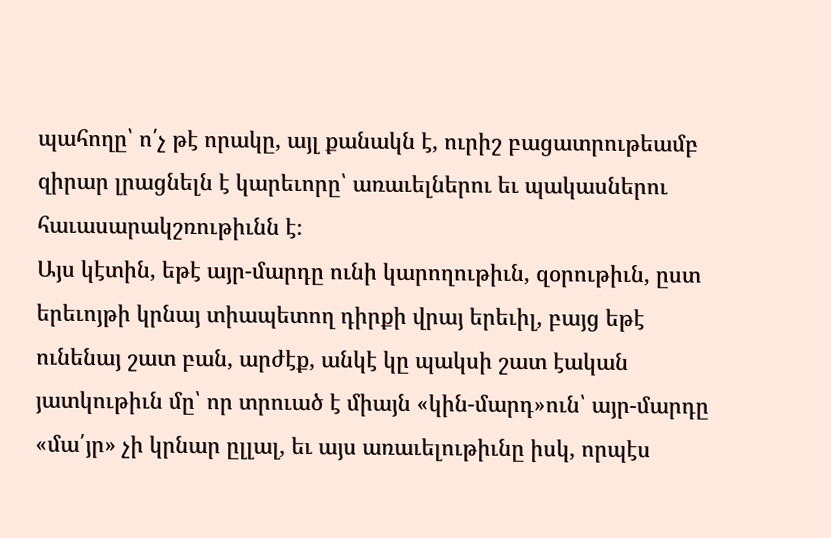պահողը՝ ո՛չ թէ որակը, այլ քանակն է, ուրիշ բացատրութեամբ զիրար լրացնելն է կարեւորը՝ առաւելներու եւ պակասներու հաւասարակշռութիւնն է։
Այս կէտին, եթէ այր-մարդը ունի կարողութիւն, զօրութիւն, ըստ երեւոյթի կրնայ տիապետող դիրքի վրայ երեւիլ, բայց եթէ ունենայ շատ բան, արժէք, անկէ կը պակսի շատ էական յատկութիւն մը՝ որ տրուած է միայն «կին-մարդ»ուն՝ այր-մարդը «մա՛յր» չի կրնար ըլլալ, եւ այս առաւելութիւնը իսկ, որպէս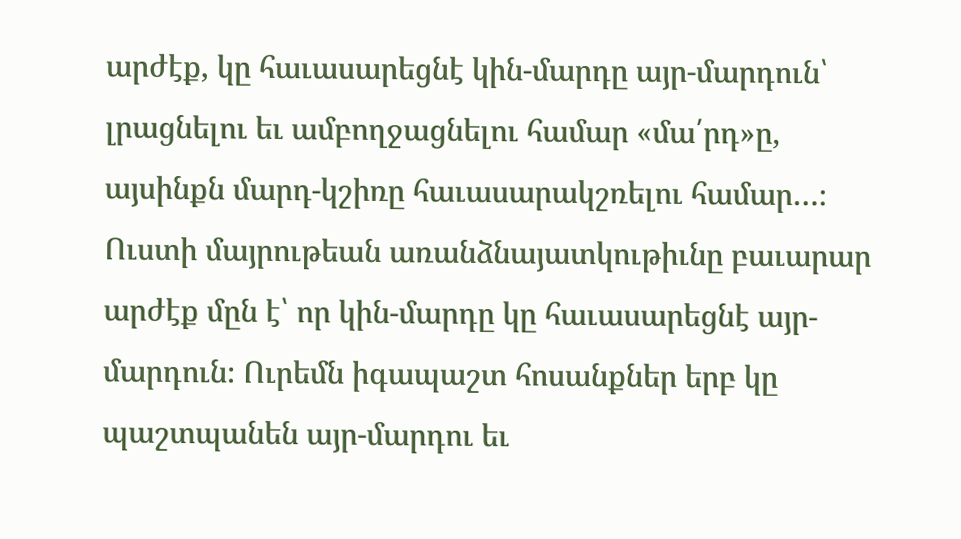արժէք, կը հաւասարեցնէ կին-մարդը այր-մարդուն՝ լրացնելու եւ ամբողջացնելու համար «մա՛րդ»ը, այսինքն մարդ-կշիռը հաւասարակշռելու համար…։ Ուստի մայրութեան առանձնայատկութիւնը բաւարար արժէք մըն է՝ որ կին-մարդը կը հաւասարեցնէ այր-մարդուն։ Ուրեմն իգապաշտ հոսանքներ երբ կը պաշտպանեն այր-մարդու եւ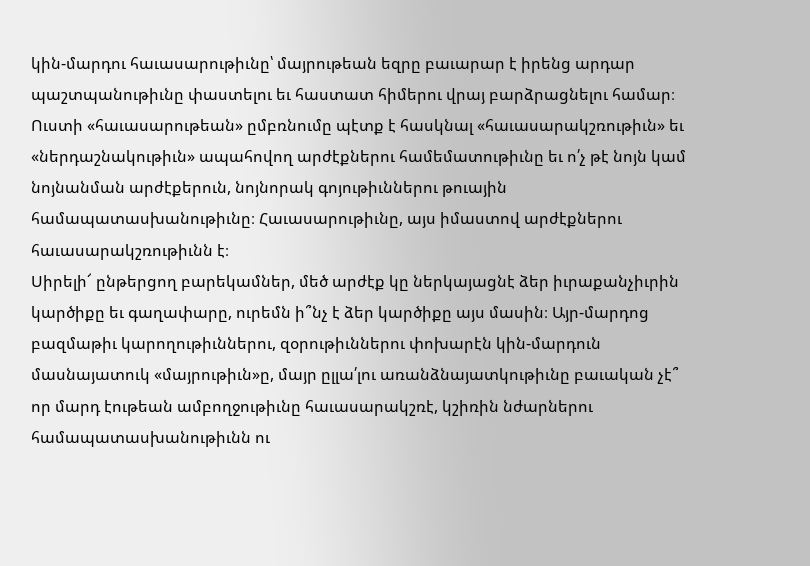կին-մարդու հաւասարութիւնը՝ մայրութեան եզրը բաւարար է իրենց արդար պաշտպանութիւնը փաստելու եւ հաստատ հիմերու վրայ բարձրացնելու համար։ Ուստի «հաւասարութեան» ըմբռնումը պէտք է հասկնալ «հաւասարակշռութիւն» եւ «ներդաշնակութիւն» ապահովող արժէքներու համեմատութիւնը եւ ո՛չ թէ նոյն կամ նոյնանման արժէքերուն, նոյնորակ գոյութիւններու թուային համապատասխանութիւնը։ Հաւասարութիւնը, այս իմաստով արժէքներու հաւասարակշռութիւնն է։
Սիրելի՜ ընթերցող բարեկամներ, մեծ արժէք կը ներկայացնէ ձեր իւրաքանչիւրին կարծիքը եւ գաղափարը, ուրեմն ի՞նչ է ձեր կարծիքը այս մասին։ Այր-մարդոց բազմաթիւ կարողութիւններու, զօրութիւններու փոխարէն կին-մարդուն մասնայատուկ «մայրութիւն»ը, մայր ըլլա՛լու առանձնայատկութիւնը բաւական չէ՞ որ մարդ էութեան ամբողջութիւնը հաւասարակշռէ, կշիռին նժարներու համապատասխանութիւնն ու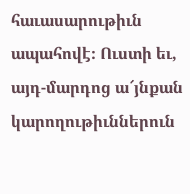հաւասարութիւն ապահովէ։ Ուստի եւ, այդ-մարդոց ա՜յնքան կարողութիւններուն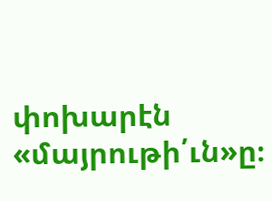փոխարէն «մայրութի՛ւն»ը։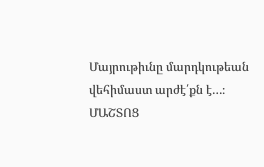Մայրութիւնը մարդկութեան վեհիմաստ արժէ՛քն է…։
ՄԱՇՏՈՑ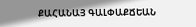ՔԱՀԱՆԱՅ ԳԱԼՓԱՔՃԵԱՆ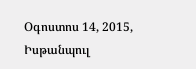Օգոստոս 14, 2015, Իսթանպուլ